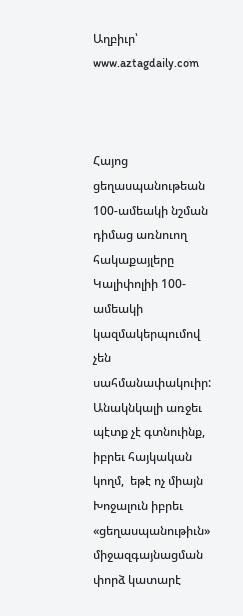Աղբիւր՝ www.aztagdaily.com



Հայոց ցեղասպանութեան 100-ամեակի նշման դիմաց առնուող հակաքայլերը Կալիփոլիի 100-ամեակի կազմակերպումով չեն սահմանափակուիր: Անակնկալի առջեւ պէտք չէ գտնուինք, իբրեւ հայկական կողմ,  եթէ ոչ միայն Խոջալուն իբրեւ «ցեղասպանութիւն» միջազգայնացման փորձ կատարէ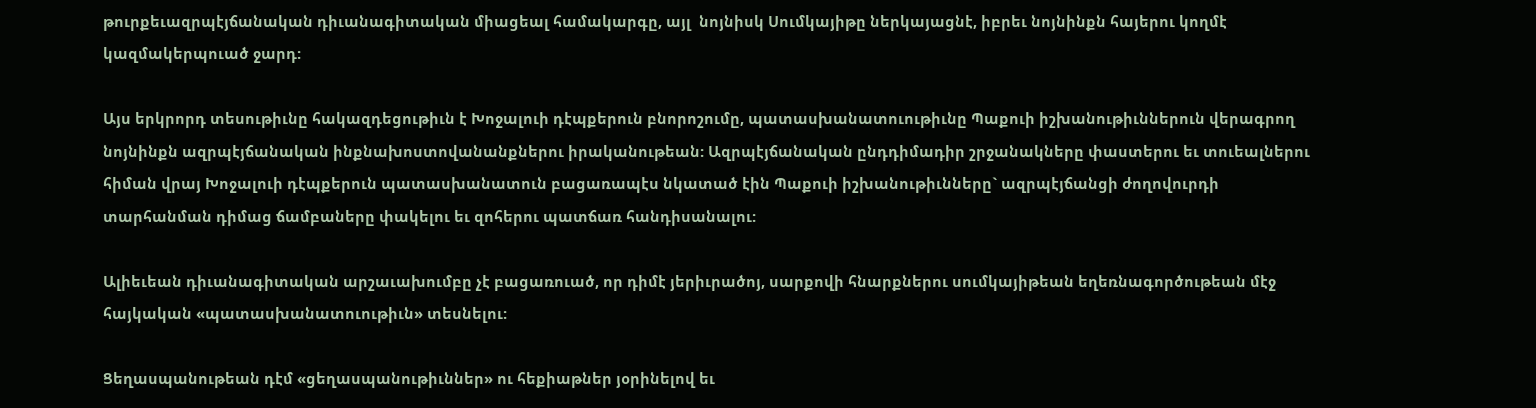թուրքեւազրպէյճանական դիւանագիտական միացեալ համակարգը, այլ  նոյնիսկ Սումկայիթը ներկայացնէ, իբրեւ նոյնինքն հայերու կողմէ կազմակերպուած ջարդ:

Այս երկրորդ տեսութիւնը հակազդեցութիւն է Խոջալուի դէպքերուն բնորոշումը, պատասխանատուութիւնը Պաքուի իշխանութիւններուն վերագրող նոյնինքն ազրպէյճանական ինքնախոստովանանքներու իրականութեան: Ազրպէյճանական ընդդիմադիր շրջանակները փաստերու եւ տուեալներու հիման վրայ Խոջալուի դէպքերուն պատասխանատուն բացառապէս նկատած էին Պաքուի իշխանութիւնները` ազրպէյճանցի ժողովուրդի տարհանման դիմաց ճամբաները փակելու եւ զոհերու պատճառ հանդիսանալու:

Ալիեւեան դիւանագիտական արշաւախումբը չէ բացառուած, որ դիմէ յերիւրածոյ, սարքովի հնարքներու սումկայիթեան եղեռնագործութեան մէջ հայկական «պատասխանատուութիւն» տեսնելու:

Ցեղասպանութեան դէմ «ցեղասպանութիւններ» ու հեքիաթներ յօրինելով եւ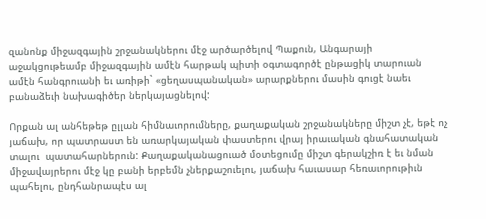զանոնք միջազգային շրջանակներու մէջ արծարծելով Պաքուն, Անգարայի աջակցութեամբ միջազգային ամէն հարթակ պիտի օգտագործէ ընթացիկ տարուան ամէն հանգրուանի եւ առիթի` «ցեղասպանական» արարքներու մասին գուցէ նաեւ բանաձեւի նախագիծեր ներկայացնելով:

Որքան ալ անհեթեթ ըլլան հիմնաւորումները, քաղաքական շրջանակները միշտ չէ, եթէ ոչ յաճախ, որ պատրաստ են առարկայական փաստերու վրայ իրաւական գնահատական տալու  պատահարներուն: Քաղաքականացուած մօտեցումը միշտ գերակշիռ է եւ նման միջավայրերու մէջ կը բանի երբեմն չներքաշուելու, յաճախ հաւասար հեռաւորութիւն պահելու, ընդհանրապէս ալ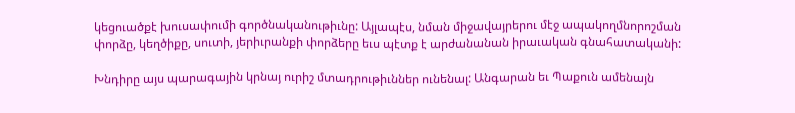կեցուածքէ խուսափումի գործնականութիւնը: Այլապէս, նման միջավայրերու մէջ ապակողմնորոշման փորձը, կեղծիքը, սուտի, յերիւրանքի փորձերը եւս պէտք է արժանանան իրաւական գնահատականի:

Խնդիրը այս պարագային կրնայ ուրիշ մտադրութիւններ ունենալ: Անգարան եւ Պաքուն ամենայն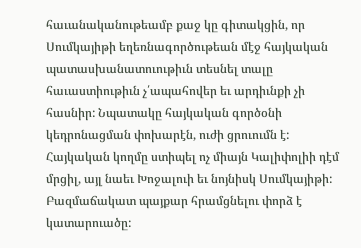հաւանականութեամբ քաջ կը գիտակցին, որ Սումկայիթի եղեռնագործութեան մէջ հայկական պատասխանատուութիւն տեսնել տալը հաւաստիութիւն չ՛ապահովեր եւ արդիւնքի չի հասնիր: Նպատակը հայկական գործօնի կեդրոնացման փոխարէն, ուժի ցրուումն է: Հայկական կողմը ստիպել ոչ միայն Կալիփոլիի դէմ մրցիլ, այլ նաեւ Խոջալուի եւ նոյնիսկ Սումկայիթի: Բազմաճակատ պայքար հրամցնելու փորձ է կատարուածը: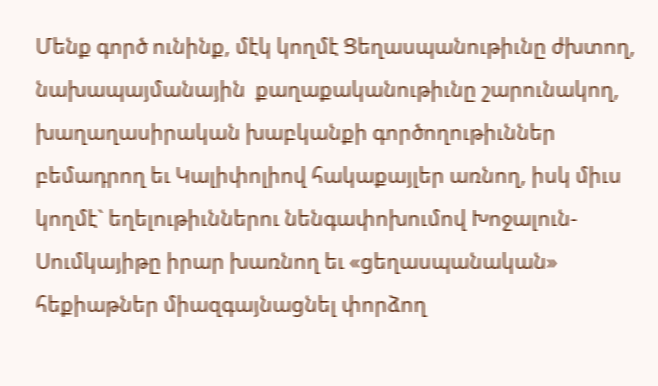Մենք գործ ունինք, մէկ կողմէ Ցեղասպանութիւնը ժխտող, նախապայմանային  քաղաքականութիւնը շարունակող, խաղաղասիրական խաբկանքի գործողութիւններ բեմադրող եւ Կալիփոլիով հակաքայլեր առնող, իսկ միւս կողմէ` եղելութիւններու նենգափոխումով Խոջալուն-Սումկայիթը իրար խառնող եւ «ցեղասպանական» հեքիաթներ միազգայնացնել փորձող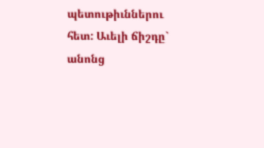պետութիւններու հետ: Աւելի ճիշդը` անոնց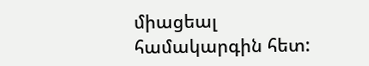միացեալ համակարգին հետ: